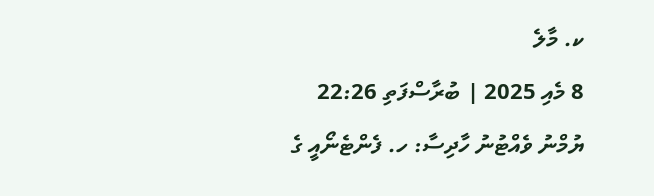ކ. މާލެ
8 މެއި 2025 | ބުރާސްފަތި 22:26
ޔުމްނު ވެއްޓުނު ހާދިސާ: ހ. ފެންޓެނޯއީ ގެ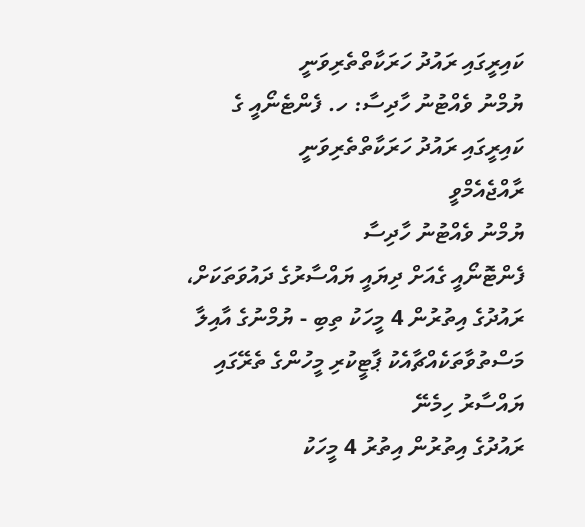ކައިރީގައި ރައުދު ހަރަކާތްތެރިވަނީ
ޔުމްނު ވެއްޓުނު ހާދިސާ: ހ. ފެންޓެނޯއީ ގެ ކައިރީގައި ރައުދު ހަރަކާތްތެރިވަނީ
ރާއްޖެއެމްވީ
ޔުމްނު ވެއްޓުނު ހާދިސާ
ފެންޓޮނޯއީ ގެއަށް ދިޔައީ ޔައްސާރުގެ ދައުވަތަކަށް، ރައުދުގެ އިތުރުން 4 މީހަކު ތިބި - ޔުމްނުގެ އާއިލާ
މަސްތުވާތަކެއްޗާއެކު ޕާޓީކުރި މީހުންގެ ތެރޭގައި ޔައްސާރު ހިމެނޭ
ރައުދުގެ އިތުރުން އިތުރު 4 މީހަކު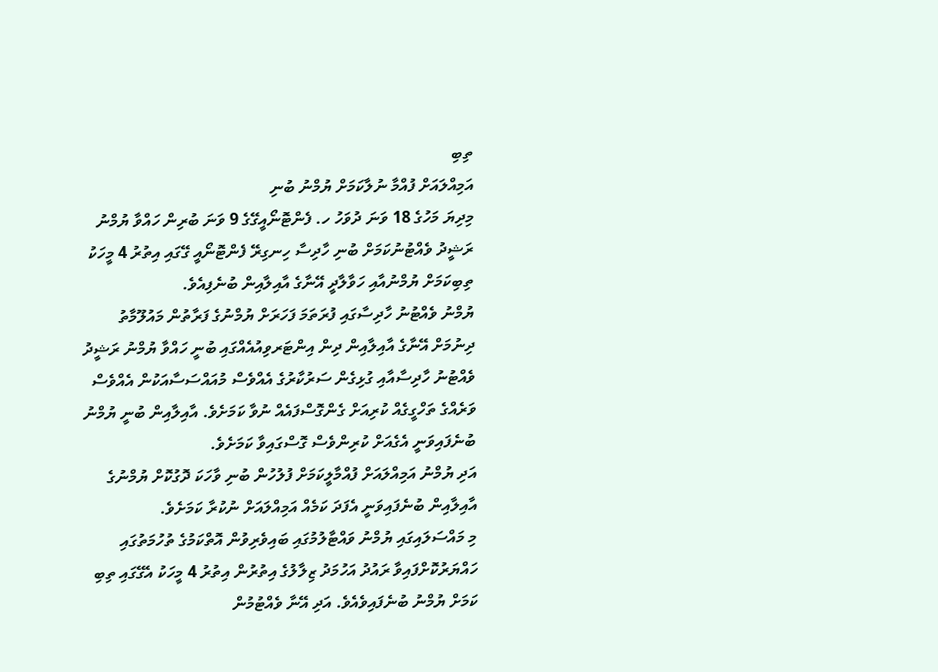ތިބި
އަމިއްލައަށް ފުއްމާ ނުލާކަމަށް ޔުމްނު ބުނި
މިދިޔަ މަހުގެ 18 ވަނަ ދުވަހު ހ. ފެންޓޮނޯއީގޭގެ 9 ވަނަ ބުރިން ހައްވާ ޔުމްނު ރަޝީދު ވެއްޓުނުކަމަށް ބުނި ހާދިސާ ހިނގިރޭ ފެންޓޮނޯއީ ގޭގައި އިތުރު 4 މީހަކު ތިބިކަމަށް ޔުމްނުއާއި ހަވާލާދީ އޭނާގެ އާއިލާއިން ބުނެފިއެވެ.
ޔުމްނު ވެއްޓުނު ހާދިސާގައި ފުރަތަމަ ފަހަރަށް ޔުމްނުގެ ފަރާތުން މައުލޫމާތު ދިނުމަށް އޭނާގެ އާއިލާއިން ދިން އިންޓަރވިއުއެއްގައި ބުނީ ހައްވާ ޔުމްނު ރަޝީދު ވެއްޓުނު ހާދިސާއާއި ގުޅިގެން ސަރުކާރުގެ އެއްވެސް މުއައްސަސާއަކުން އެއްވެސް ވަރެއްގެ ތަހްގީގެއް ކުރިއަށް ގެންގޮސްފައެއް ނުވާ ކަމަށެވެ. އާއިލާއިން ބުނީ ޔުމްނު ބުނެފައިވަނީ އެގެއަށް ކުރިންވެސް ގޮސްގައިވާ ކަމަށެވެ.
އަދި ޔުމްނު އަމިއްލައަށް ފުއްމާލީކަމަށް ފުލުހުން ބުނި ވާހަކަ ދޮގުކޮށް ޔުމްނުގެ އާއިލާއިން ބުނެފައިވަނީ އެފަދަ ކަމެއް އަމިއްލައަށް ނުކުރާ ކަމަށެވެ.
މި މައްސަލައިގައި ޔުމްނު ވައްޓާލުމުގައި ބައިވެރިވުން އޮތްކަމުގެ ތުހުމަތުގައި ހައްޔަރުކޮށްފައިވާ ރައުދު އަހުމަދު ޒިލާލުގެ އިތުރުން އިތުރު 4 މީހަކު އެގޭގައި ތިބި ކަމަށް ޔުމްނު ބުނެފައިވެއެވެ. އަދި އޭނާ ވެއްޓުމުން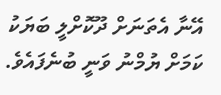އޭނާ އެތަނަށް ދޫކޮށްލީ ބަޔަކު ކަމަށް ޔުމްނު ވަނީ ބުނެފައެވެ.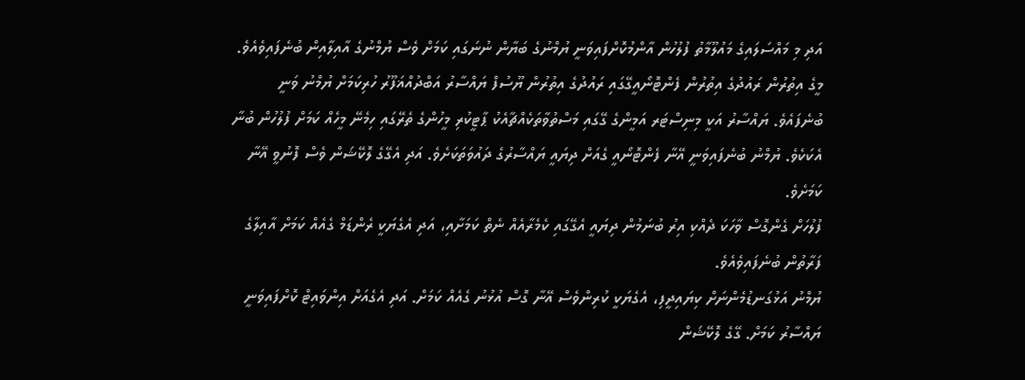އަދި މި މައްސަލައިގެ މައުލޫމާތު ފުލުހުން އާންމުކޮށްފައިވަނީ ޔުމްނުގެ ބަޔާން ނުނަގައި ކަމަށް ވެސް ޔުމްނުގެ އާއިލާއިން ބުނެފައިވެއެވެ.
މީގެ އިތުރުން ރައުދުގެ އިތުރުން ފެންޓޮނޯއީގޭގައި ރައުދުގެ އިތުރުން ޔޫސުފް ޔައްސާރު އަބްދުއްޣަފޫރު ހުރިކަމަށް ޔުމްނު ވަނީ ބުނެފައެވެ. ޔައްސާރު އަކީ މިނިސްޓަރ އަމީންގެ ގޭގައި މަސްތުވާތަކެއްޗާއެކު ޕާޓީކުރި މީހުންގެ ތެރޭގައި ހިމެނޭ މީހެއް ކަމަށް ފުލުހުން ބުނާ އެކަކެވެ. ޔުމްނު ބުނެފައިވަނީ އޭނާ ފެންޓޮނޯއީ ގެއަށް ދިޔައީ ޔައްސާރުގެ ދައުވަތަކަށެވެ. އަދި އެގޭގެ ލޮކޭޝަން ވެސް ފޮނުވީ އޭނާ ކަމަށެވެ.
ފުލުހަށް ގެންގޮސް ވާހަކަ ދެއްކި އިރު ބުނަމުން ދިޔައީ އެގޭގައި ކެމެރާއެއް ނެތް ކަމަށާއި، އަދި އެގެޔަކީ ރެންޑަމް ގެއެއް ކަމަށް އާއިލާގެ ފަރާތުން ބުނެފައިވެއެވެ.
ޔުމްނު އަޅުގަނޑުމެންނަށް ކިޔައިދީފި، އެގެޔަކީ ކުރިންވެސް އޭނާ ގޮސް އުޅުނު ގެއެއް ކަމަށް. އަދި އެގެއަށް އިންވައިޓް ކޮށްފައިވަނީ ޔައްސާރު ކަމަށް. ގޭގެ ލޮކޭޝަން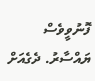ފޮނުވީވެސް ޔައްސާރު. ދެގެއަށް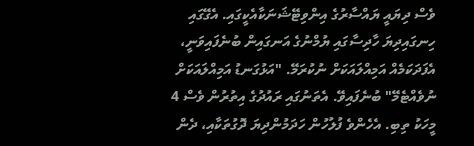ވެސް ދިޔައީ ޔައްސާރުގެ އިންވިޓޭޝަނަކާއެކީގައި. އެގޭގައި ހިނގައިދިޔަ ހާދިސާގައި ޔުމްނުގެ އަނގައިން ބުނެފައިވަނީ، އެފަދަކަމެއް އަމިއްލައަކަށް ނުކުރަމޭ. "އަޅުގަނޑު އަމިއްލައަކަށް ނުވެއްޓެމޭ" ބުނެފައިވޭ. އެތަނުގައި ރައުދުގެ އިތުރުން ވެސް 4 މީހަކު ތިބި. އެހެންވެ ފުލުހުން ހަދަމުންދިޔަ ދޮގުތަކާއި، ދެން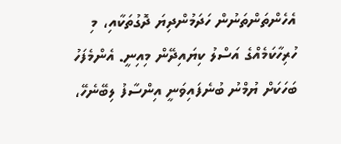އެހެންތަންތަނުން ހަދަމުންދިޔަ ދޮގުތަކާއި، މި ހުރިހާކަމެއްގެ އަސްލު ކިޔައިދޭން މިއިނީ. އެންމެފަހު ބަހަކަށް ޔުމްނު ބުނެފައިވަނީ އިންސާފު ލިބޭނެހޭ،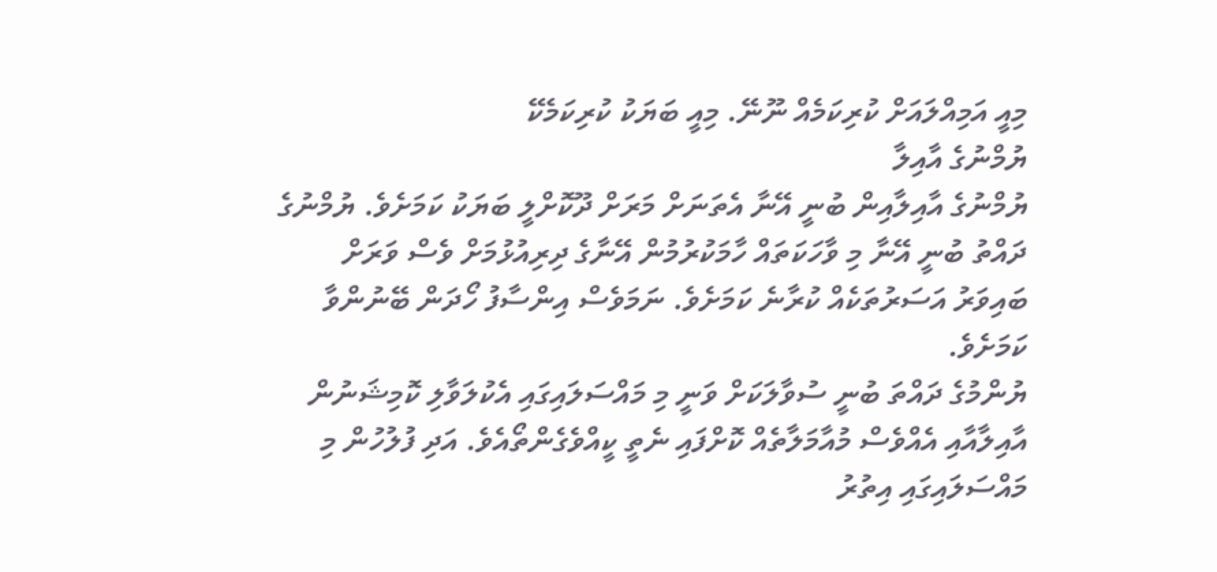މިއީ އަމިއްލައަށް ކުރިކަމެއް ނޫނޭ. މިއީ ބަޔަކު ކުރިކަމެކޭ
ޔުމްނުގެ އާއިލާ
ޔުމްނުގެ އާއިލާއިން ބުނީ އޭނާ އެތަނަށް މަރަށް ދޫކޮށްލީ ބަޔަކު ކަމަށެވެ. ޔުމްނުގެ ދައްތު ބުނީ އޭނާ މި ވާހަކަތައް ހާމަކުރުމުން އޭނާގެ ދިރިއުޅުމަށް ވެސް ވަރަށް ބައިވަރު އަސަރުތަކެއް ކުރާނެ ކަމަށެވެ. ނަމަވެސް އިންސާފު ހޯދަން ބޭނުންވާ ކަމަށެވެ.
ޔުންމުގެ ދައްތަ ބުނީ ސުވާލަކަށް ވަނީ މި މައްސަލައިގައި އެކުލަވާލި ކޮމިޝަނުން އާއިލާއާއި އެއްވެސް މުއާމަލާތެއް ކޮށްފައި ނެތީ ކީއްވެގެންތޯއެވެ. އަދި ފުލުހުން މި މައްސަލައިގައި އިތުރު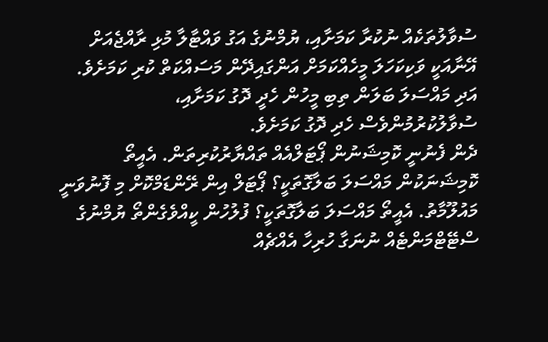ސުވާލުތަކެއް ނުކުރާ ކަމަށާއި، ޔުމްނުގެ އަގު ވައްޓާލާ މުޅި ރާއްޖެއަށް އޭނާއަކީ ވަކިކަހަލަ މީހެއްކަމަށް އަންގައިދޭން މަސައްކަތް ކުރި ކަމަށެވެ. އަދި މައްސަލަ ބަލަން ތިބި މީހުން ހެދީ ދޮގު ކަމަށާއި، ސުވާލުކުރުމުންވެސް ހެދި ދޮގު ކަމަށެވެ.
ދެން ފެނުނީ ކޮމިޝަނުން ޕޯޓަލްއެއް ތައްޔާރުކުރިތަން. އެއީތޯ ކޮމިޝަނަކުން މައްސަލަ ބަލާގޮތަކީ؟ ޕޯޓަލް އިން ރޭންޑަމްކޮށް މި ފޮނުވަނީ މައުލޫމާތު. އެއީތޯ މައްސަލަ ބަލާގޮތަކީ؟ ފުލުހުން ކީއްވެގެންތޯ ޔުމްނުގެ ސްޓޭޓްމަންޓެއް ނުނަގާ ހުރިހާ އެއްޗެއް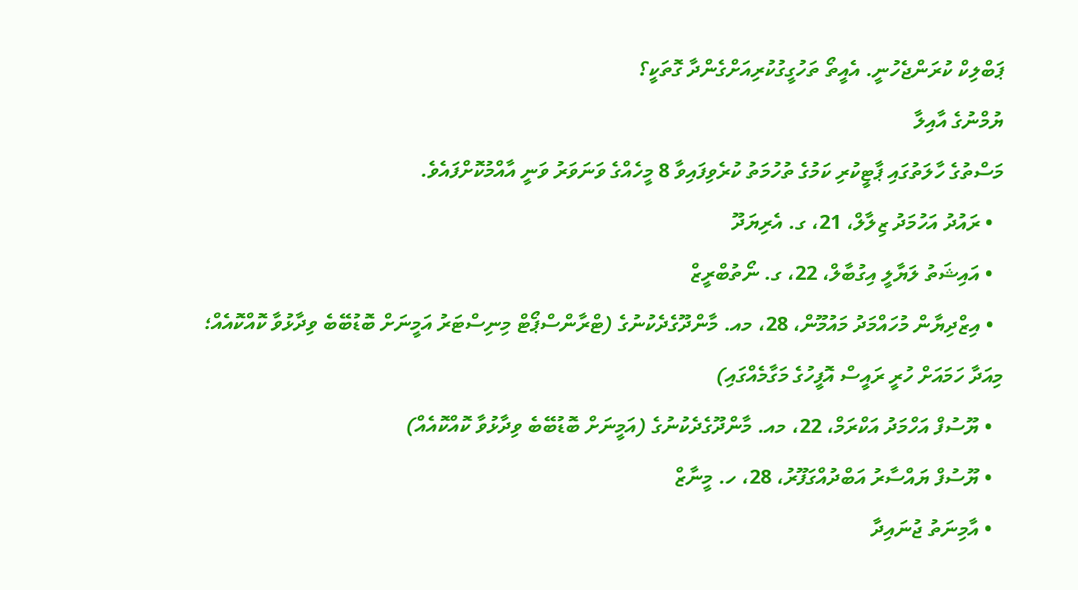ޕަބްލިކް ކުރަންޖެހުނީ. އެއީތޯ ތަހުގީގުކުރިއަށްގެންދާ ގޮތަކީ؟
ޔުމްނުގެ އާއިލާ
މަސްތުގެ ހާލަތުގައި ޕާޓީކުރި ކަމުގެ ތުހުމަތު ކުރެވިފައިވާ 8 މީހެއްގެ ވަނަވަރު ވަނީ އާއްމުކޮށްފައެވެ.
  • ރައުދު އަހުމަދު ޒިލާލް، 21، ގ. އެރިޔަދޫ
  • އައިޝަތު ލަޔާލީ އިގުބާލް، 22، ގ. ނޯތުބްރީޒް
  • އިޒްދިޔާން މުހައްމަދު މައުމޫން، 28، މއ. މާންދޫގެދެކުނުގެ (ޓްރާންސްޕޯޓް މިނިސްޓަރު އަމީނަށް ބޮޑުބޭބެ ވިދާޅުވާ ކޮއްކޮއެއް؛ މިއަދާ ހަމައަށް ހުރީ ރައީސް އޮފީހުގެ މަގާމެއްގައި)
  • ޔޫސުފް އަހްމަދު އަކްރަމް، 22، މއ. މާންދޫގެދެކުނުގެ (އަމީނަށް ބޮޑުބޭބެ ވިދާޅުވާ ކޮއްކޮއެއް)
  • ޔޫސުފް ޔައްސާރު އަބްދުއްގަފޫރު، 28، ހ. މީނާޒް
  • އާމިނަތު ޖުނައިދާ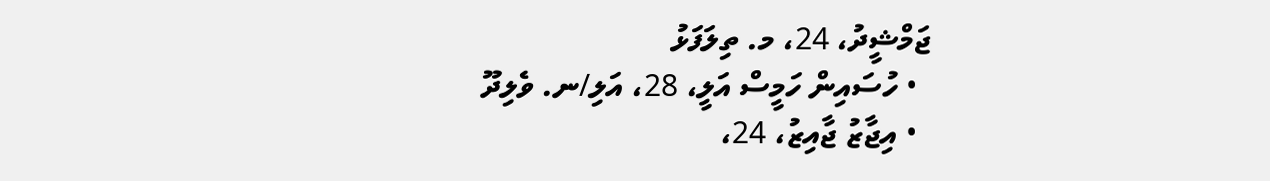ޖަމްޝީދު، 24، މ. ތިލަފަޅު
  • ހުސައިން ހަމީސް އަލީ، 28، އަލި/ނ. ވެލިދޫ
  • އިޖާޒު ޖާއިޒު، 24،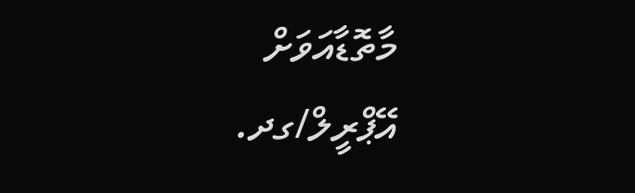މާތޮޑާއަވަށް އޭޕްރީލް/ގދ.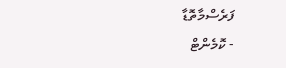ފަރެސްމާތޮޑާ
- ކޮމެންޓް